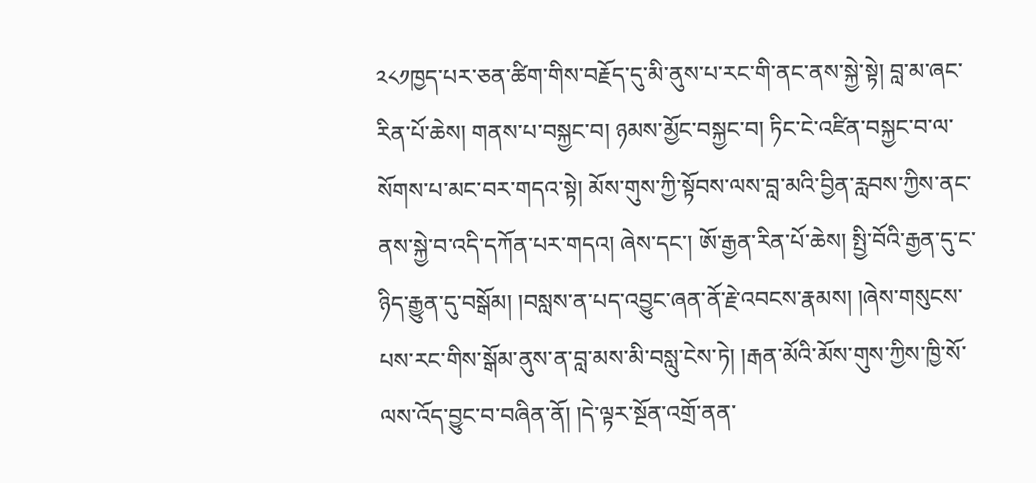༢༨༡ཁྱད་པར་ཅན་ཚིག་གིས་བརྗོད་དུ་མི་ནུས་པ་རང་གི་ནང་ནས་སྐྱེ་སྟེ། བླ་མ་ཞང་རིན་པོ་ཆེས། གནས་པ་བསྐྱང་བ། ཉམས་མྱོང་བསྐྱང་བ། ཏིང་ངེ་འཛིན་བསྐྱང་བ་ལ་སོགས་པ་མང་བར་གདའ་སྟེ། མོས་གུས་ཀྱི་སྟོབས་ལས་བླ་མའི་བྱིན་རླབས་ཀྱིས་ནང་ནས་སྐྱེ་བ་འདི་དཀོན་པར་གདའ། ཞེས་དང་། ཨོ་རྒྱན་རིན་པོ་ཆེས། སྤྱི་བོའི་རྒྱན་དུ་ང་ཉིད་རྒྱུན་དུ་བསྒོམ། །བསླས་ན་པད་འབྱུང་ཞན་ནོ་རྗེ་འབངས་རྣམས། །ཞེས་གསུངས་པས་རང་གིས་སྒོམ་ནུས་ན་བླ་མས་མི་བསླུ་ངེས་ཏེ། །རྒན་མོའི་མོས་གུས་ཀྱིས་ཁྱི་སོ་ལས་འོད་བྱུང་བ་བཞིན་ནོ། །དེ་ལྟར་སྔོན་འགྲོ་ནན་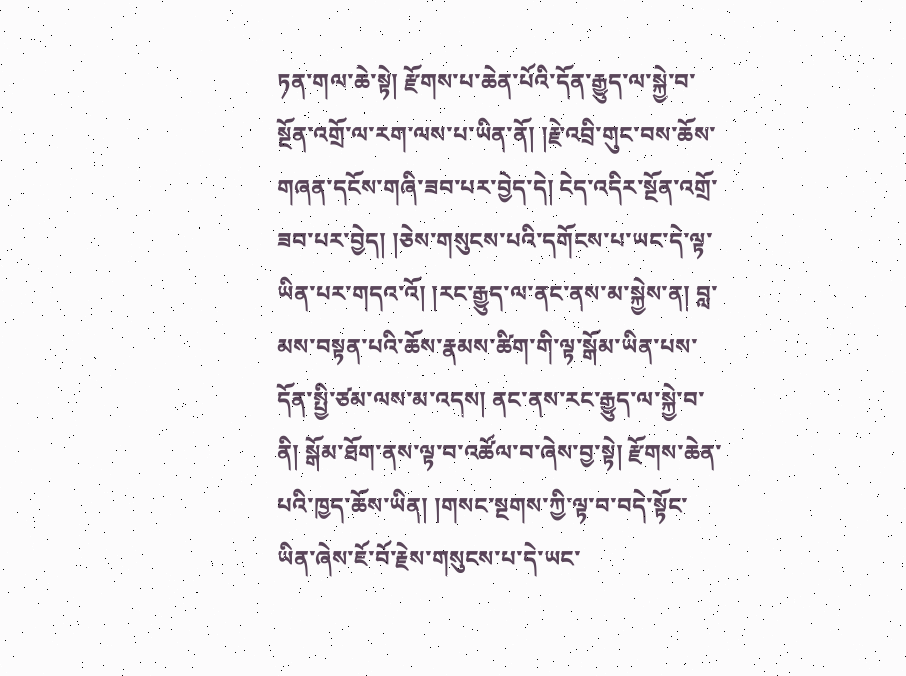ཏན་གལ་ཆེ་སྟེ། རྫོགས་པ་ཆེན་པོའི་དོན་རྒྱུད་ལ་སྐྱེ་བ་སྔོན་འགྲོ་ལ་རག་ལས་པ་ཡིན་ནོ། །རྗེ་འབྲི་གུང་བས་ཆོས་གཞན་དངོས་གཞི་ཟབ་པར་བྱེད་དེ། ངེད་འདིར་སྔོན་འགྲོ་ཟབ་པར་བྱེད། །ཅེས་གསུངས་པའི་དགོངས་པ་ཡང་དེ་ལྟ་ཡིན་པར་གདའ་འོ། །རང་རྒྱུད་ལ་ནང་ནས་མ་སྐྱེས་ན། བླ་མས་བསྟན་པའི་ཆོས་རྣམས་ཚིག་གི་ལྟ་སྒོམ་ཡིན་པས་དོན་སྤྱི་ཙམ་ལས་མ་འདས། ནང་ནས་རང་རྒྱུད་ལ་སྐྱེ་བ་ནི། སྒོམ་ཐོག་ནས་ལྟ་བ་འཚོལ་བ་ཞེས་བྱ་སྟེ། རྫོགས་ཆེན་པའི་ཁྱད་ཆོས་ཡིན། །གསང་སྔགས་ཀྱི་ལྟ་བ་བདེ་སྟོང་ཡིན་ཞེས་ཇོ་བོ་རྗེས་གསུངས་པ་དེ་ཡང་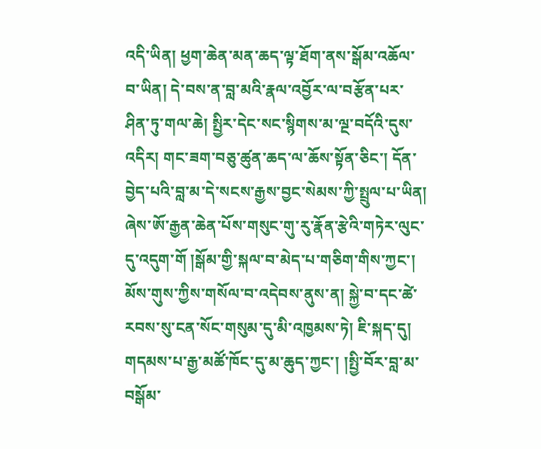འདི་ཡིན། ཕྱག་ཆེན་མན་ཆད་ལྟ་ཐོག་ནས་སྒོམ་འཆོལ་བ་ཡིན། དེ་བས་ན་བླ་མའི་རྣལ་འབྱོར་ལ་བརྩོན་པར་ཤིན་ཏུ་གལ་ཆེ། སྤྱིར་དེང་སང་སྙིགས་མ་ལྔ་བདོའི་དུས་འདིར། གང་ཟག་བཅུ་ཚུན་ཆད་ལ་ཆོས་སྟོན་ཅིང་། དོན་བྱེད་པའི་བླ་མ་དེ་སངས་རྒྱས་བྱང་སེམས་ཀྱི་སྤྲུལ་པ་ཡིན། ཞེས་ཨོ་རྒྱན་ཆེན་པོས་གསུང་གུ་རུ་རྣོན་རྩེའི་གཏེར་ལུང་དུ་འདུག་གོ །སྒོམ་གྱི་སྐལ་བ་མེད་པ་གཅིག་གིས་ཀྱང་། མོས་གུས་ཀྱིས་གསོལ་བ་འདེབས་ནུས་ན། སྐྱེ་བ་དང་ཚེ་རབས་སུ་ངན་སོང་གསུམ་དུ་མི་འཁྱམས་ཏེ། ཇི་སྐད་དུ། གདམས་པ་རྒྱ་མཚོ་ཁོང་དུ་མ་ཆུད་ཀྱང་། །སྤྱི་བོར་བླ་མ་བསྒོམ་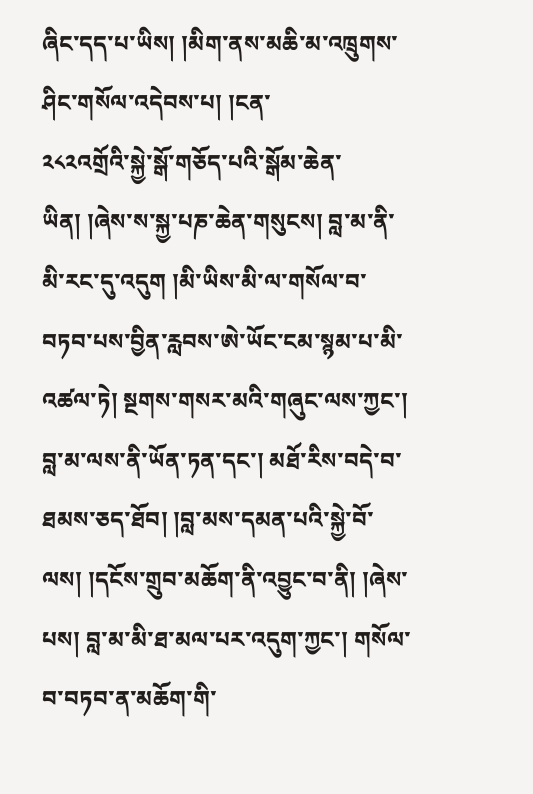ཞིང་དད་པ་ཡིས། །མིག་ནས་མཆི་མ་འཁྲུགས་ཤིང་གསོལ་འདེབས་པ། །ངན་
༢༨༢འགྲོའི་སྐྱེ་སྒོ་གཅོད་པའི་སྒོམ་ཆེན་ཡིན། །ཞེས་ས་སྐྱ་པཎ་ཆེན་གསུངས། བླ་མ་ནི་མི་རང་དུ་འདུག །མི་ཡིས་མི་ལ་གསོལ་བ་བཏབ་པས་བྱིན་རླབས་ཨེ་ཡོང་ངམ་སྙམ་པ་མི་འཚལ་ཏེ། སྔགས་གསར་མའི་གཞུང་ལས་ཀྱང་། བླ་མ་ལས་ནི་ཡོན་ཏན་དང་། མཐོ་རིས་བདེ་བ་ཐམས་ཅད་ཐོབ། །བླ་མས་དམན་པའི་སྐྱེ་བོ་ལས། །དངོས་གྲུབ་མཆོག་ནི་འབྱུང་བ་ནི། །ཞེས་པས། བླ་མ་མི་ཐ་མལ་པར་འདུག་ཀྱང་། གསོལ་བ་བཏབ་ན་མཆོག་གི་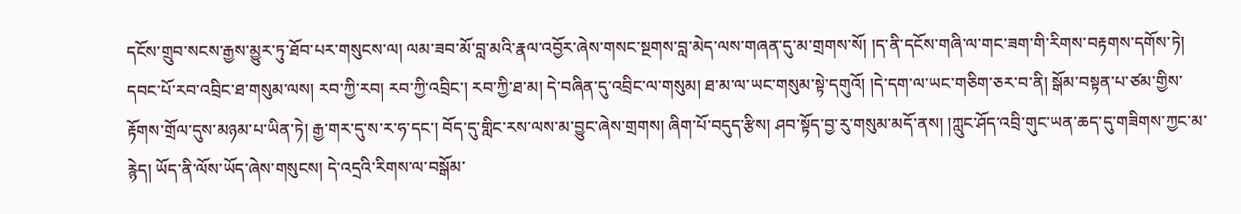དངོས་གྲུབ་སངས་རྒྱས་མྱུར་ཏུ་ཐོབ་པར་གསུངས་ལ། ལམ་ཟབ་མོ་བླ་མའི་རྣལ་འབྱོར་ཞེས་གསང་སྔགས་བླ་མེད་ལས་གཞན་དུ་མ་གྲགས་སོ། །ད་ནི་དངོས་གཞི་ལ་གང་ཟག་གི་རིགས་བརྟགས་དགོས་ཏེ། དབང་པོ་རབ་འབྲིང་ཐ་གསུམ་ལས། རབ་ཀྱི་རབ། རབ་ཀྱི་འབྲིང་། རབ་ཀྱི་ཐ་མ། དེ་བཞིན་དུ་འབྲིང་ལ་གསུམ། ཐ་མ་ལ་ཡང་གསུམ་སྟེ་དགུའོ། །དེ་དག་ལ་ཡང་གཅིག་ཅར་བ་ནི། སྒོམ་བསྟན་པ་ཙམ་གྱིས་རྟོགས་གྲོལ་དུས་མཉམ་པ་ཡིན་ཏེ། རྒྱ་གར་དུ་ས་ར་ཧ་དང་། བོད་དུ་གླིང་རས་ལས་མ་བྱུང་ཞེས་གྲགས། ཞིག་པོ་བདུད་རྩིས། ཤབ་སྟོད་བྱ་རུ་གསུམ་མདོ་ནས། །ཀླུང་ཤོད་འབྲི་གུང་ཡན་ཆད་དུ་གཟིགས་ཀྱང་མ་རྙེད། ཡོད་ནི་ལོས་ཡོད་ཞེས་གསུངས། དེ་འདྲའི་རིགས་ལ་བསྒོམ་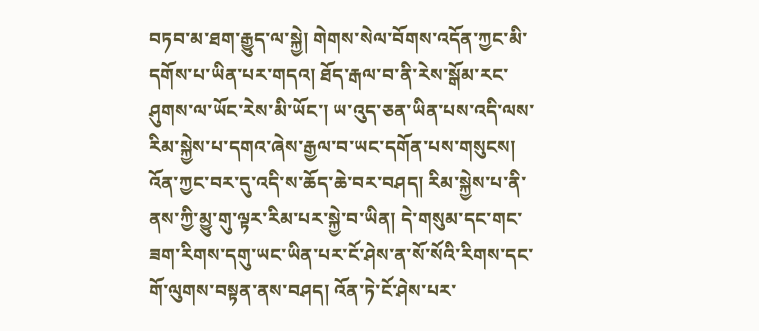བཏབ་མ་ཐག་རྒྱུད་ལ་སྐྱེ། གེགས་སེལ་བོགས་འདོན་ཀྱང་མི་དགོས་པ་ཡིན་པར་གདའ། ཐོད་རྒལ་བ་ནི་རེས་སྒོམ་རང་ཤུགས་ལ་ཡོང་རེས་མི་ཡོང་། ཡ་འུད་ཅན་ཡིན་པས་འདི་ལས་རིམ་སྐྱེས་པ་དགའ་ཞེས་རྒྱལ་བ་ཡང་དགོན་པས་གསུངས། འོན་ཀྱང་བར་དུ་འདི་ས་ཆོད་ཆེ་བར་བཤད། རིམ་སྐྱེས་པ་ནི་ནས་ཀྱི་མྱུ་གུ་ལྟར་རིམ་པར་སྐྱེ་བ་ཡིན། དེ་གསུམ་དང་གང་ཟག་རིགས་དགུ་ཡང་ཡིན་པར་ངོ་ཤེས་ན་སོ་སོའི་རིགས་དང་གོ་ལུགས་བསྟན་ནས་བཤད། འོན་ཏེ་ངོ་ཤེས་པར་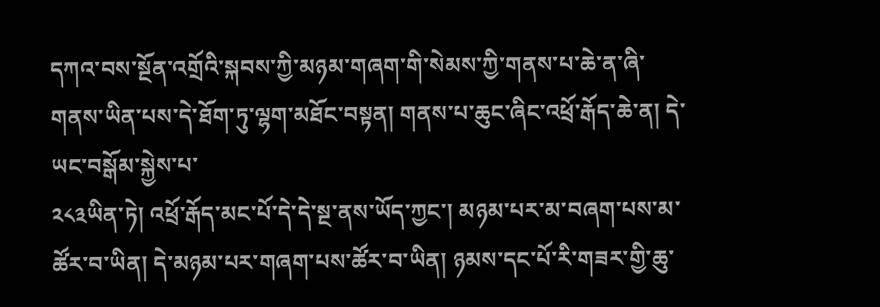དཀའ་བས་སྔོན་འགྲོའི་སྐབས་ཀྱི་མཉམ་གཞག་གི་སེམས་ཀྱི་གནས་པ་ཆེ་ན་ཞི་གནས་ཡིན་པས་དེ་ཐོག་ཏུ་ལྷག་མཐོང་བསྟན། གནས་པ་ཆུང་ཞིང་འཕྲོ་རྒོད་ཆེ་ན། དེ་ཡང་བསྒོམ་སྐྱེས་པ་
༢༨༣ཡིན་ཏེ། འཕྲོ་རྒོད་མང་པོ་དེ་དེ་སྔ་ནས་ཡོད་ཀྱང་། མཉམ་པར་མ་བཞག་པས་མ་ཚོར་བ་ཡིན། དེ་མཉམ་པར་གཞག་པས་ཚོར་བ་ཡིན། ཉམས་དང་པོ་རི་གཟར་གྱི་ཆུ་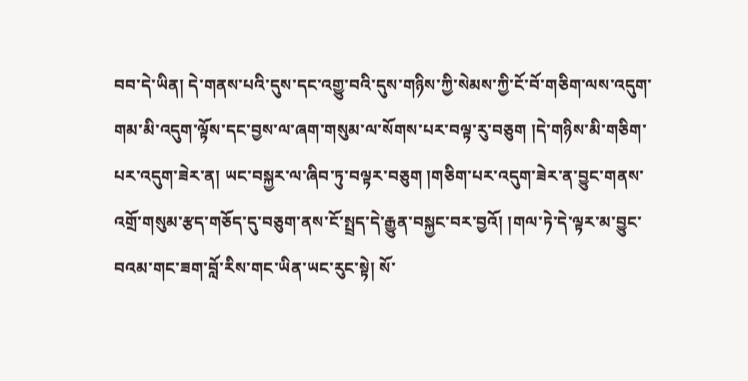བབ་དེ་ཡིན། དེ་གནས་པའི་དུས་དང་འགྱུ་བའི་དུས་གཉིས་ཀྱི་སེམས་ཀྱི་ངོ་བོ་གཅིག་ལས་འདུག་གམ་མི་འདུག་ལྟོས་དང་བྱས་ལ་ཞག་གསུམ་ལ་སོགས་པར་བལྟ་རུ་བཅུག །དེ་གཉིས་མི་གཅིག་པར་འདུག་ཟེར་ན། ཡང་བསྐྱར་ལ་ཞིབ་ཏུ་བལྟར་བཅུག །གཅིག་པར་འདུག་ཟེར་ན་བྱུང་གནས་འགྲོ་གསུམ་རྩད་གཅོད་དུ་བཅུག་ནས་ངོ་སྤྲད་དེ་རྒྱུན་བསྐྱང་བར་བྱའོ། །གལ་ཏེ་དེ་ལྟར་མ་བྱུང་བའམ་གང་ཟག་བློ་རིས་གང་ཡིན་ཡང་རུང་སྟེ། སོ་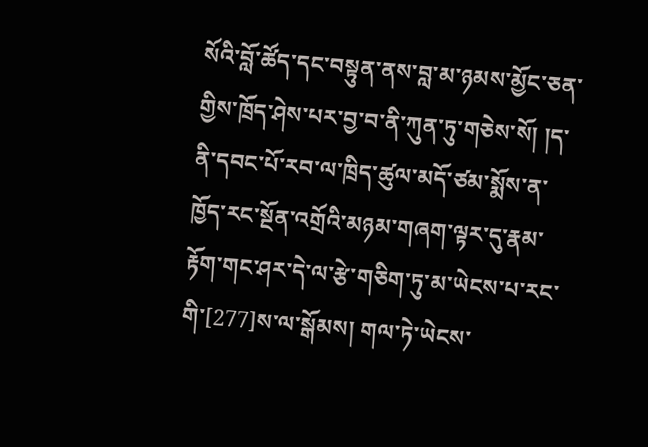སོའི་བློ་ཚོད་དང་བསྟུན་ནས་བླ་མ་ཉམས་མྱོང་ཅན་གྱིས་ཁྲོད་ཤེས་པར་བྱ་བ་ནི་ཀུན་ཏུ་གཅེས་སོ། །ད་ནི་དབང་པོ་རབ་ལ་ཁྲིད་ཚུལ་མདོ་ཙམ་སྨོས་ན་ཁྱོད་རང་སྔོན་འགྲོའི་མཉམ་གཞག་ལྟར་དུ་རྣམ་རྟོག་གང་ཤར་དེ་ལ་རྩེ་གཅིག་ཏུ་མ་ཡེངས་པ་རང་གི་[277]ས་ལ་སྒོམས། གལ་ཏེ་ཡེངས་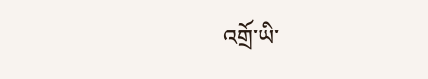འགྲོ་ཡི་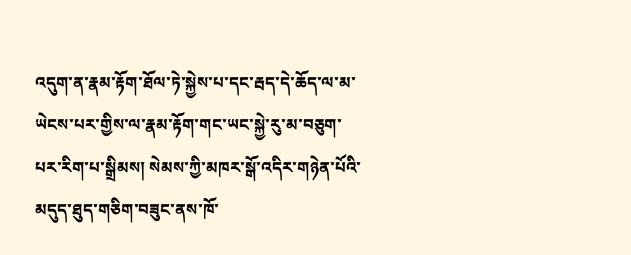འདུག་ན་རྣམ་རྟོག་ཐོལ་ཏེ་སྐྱེས་པ་དང་རྦད་དེ་ཆོད་ལ་མ་ཡེངས་པར་གྱིས་ལ་རྣམ་རྟོག་གང་ཡང་སྐྱེ་རུ་མ་བཅུག་པར་རིག་པ་སྒྲིམས། སེམས་ཀྱི་མཁར་སྒོ་འདིར་གཉེན་པོའི་མདུད་ཐུད་གཅིག་བཟུང་ནས་ཁོ་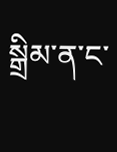སྒྲིམ་ན་ང་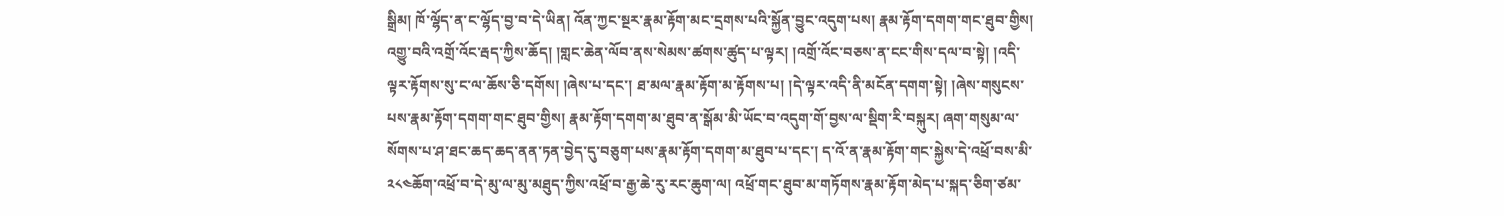སྒྲིམ། ཁོ་ལྷོད་ན་ང་ལྷོད་བྱ་བ་དེ་ཡིན། འོན་ཀྱང་སྔར་རྣམ་རྟོག་མང་དྲགས་པའི་སྐྱོན་བྱུང་འདུག་པས། རྣམ་རྟོག་དགག་གང་ཐུབ་གྱིས། འགྱུ་བའི་འགྲོ་འོང་རྦད་ཀྱིས་ཆོད། །གླང་ཆེན་ལོབ་ནས་སེམས་ཚགས་ཚུད་པ་ལྟར། །འགྲོ་འོང་བཅས་ན་ངང་གིས་དལ་བ་སྟེ། །འདི་ལྟར་རྟོགས་སུ་ང་ལ་ཆོས་ཅི་དགོས། །ཞེས་པ་དང་། ཐ་མལ་རྣམ་རྟོག་མ་རྟོགས་པ། །དེ་ལྟར་འདི་ནི་མངོན་དགག་སྟེ། །ཞེས་གསུངས་པས་རྣམ་རྟོག་དགག་གང་ཐུབ་གྱིས། རྣམ་རྟོག་དགག་མ་ཐུབ་ན་སྒོམ་མི་ཡོང་བ་འདུག་གོ་བྱས་ལ་སྡིག་རི་བསྐུར། ཞག་གསུམ་ལ་སོགས་པ་ཤ་ཐང་ཆད་ཆད་ནན་ཏན་བྱེད་དུ་བཅུག་པས་རྣམ་རྟོག་དགག་མ་ཐུབ་པ་དང་། ད་འོ་ན་རྣམ་རྟོག་གང་སྐྱེས་དེ་འཕྲོ་བས་མི་
༢༨༤ཆོག་འཕྲོ་བ་དེ་མུ་ལ་མུ་མཐུད་ཀྱིས་འཕྲོ་བ་རྒྱ་ཆེ་རུ་རང་ཆུག་ལ། འཕྲོ་གང་ཐུབ་མ་གཏོགས་རྣམ་རྟོག་མེད་པ་སྐད་ཅིག་ཙམ་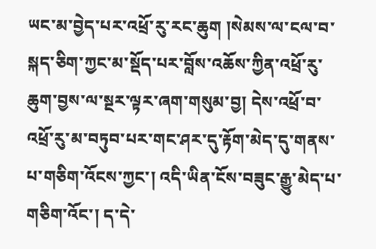ཡང་མ་བྱེད་པར་འཕྲོ་རུ་རང་ཆུག །སེམས་ལ་ངལ་བ་སྐད་ཅིག་ཀྱང་མ་སྡོད་པར་བློས་འཆོས་ཀྱིན་འཕྲོ་རུ་ཆུག་བྱས་ལ་སྔར་ལྟར་ཞག་གསུམ་བྱ། དེས་འཕྲོ་བ་འཕྲོ་རུ་མ་བཏུབ་པར་གང་ཤར་དུ་རྟོག་མེད་དུ་གནས་པ་གཅིག་འོངས་ཀྱང་། འདི་ཡིན་ངོས་བཟུང་རྒྱུ་མེད་པ་གཅིག་འོང་། ད་དེ་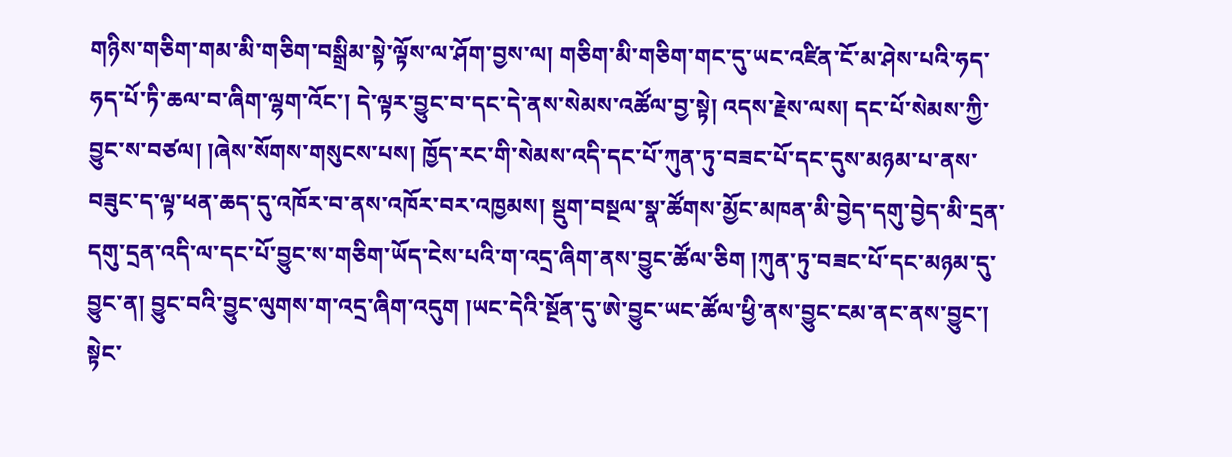གཉིས་གཅིག་གམ་མི་གཅིག་བསྒྲིམ་སྟེ་ལྟོས་ལ་ཤོག་བྱས་ལ། གཅིག་མི་གཅིག་གང་དུ་ཡང་འཛིན་ངོ་མ་ཤེས་པའི་ཧད་ཧད་པོ་ཏི་ཆལ་བ་ཞིག་ལྷག་འོང་། དེ་ལྟར་བྱུང་བ་དང་དེ་ནས་སེམས་འཚོལ་བྱ་སྟེ། འདས་རྗེས་ལས། དང་པོ་སེམས་ཀྱི་བྱུང་ས་བཙལ། །ཞེས་སོགས་གསུངས་པས། ཁྱོད་རང་གི་སེམས་འདི་དང་པོ་ཀུན་ཏུ་བཟང་པོ་དང་དུས་མཉམ་པ་ནས་བཟུང་ད་ལྟ་ཕན་ཆད་དུ་འཁོར་བ་ནས་འཁོར་བར་འཁྱམས། སྡུག་བསྔལ་སྣ་ཚོགས་མྱོང་མཁན་མི་བྱེད་དགུ་བྱེད་མི་དྲན་དགུ་དྲན་འདི་ལ་དང་པོ་བྱུང་ས་གཅིག་ཡོད་ངེས་པའི་ག་འདྲ་ཞིག་ནས་བྱུང་ཚོལ་ཅིག །ཀུན་ཏུ་བཟང་པོ་དང་མཉམ་དུ་བྱུང་ན། བྱུང་བའི་བྱུང་ལུགས་ག་འདྲ་ཞིག་འདུག །ཡང་དེའི་སྔོན་དུ་ཨེ་བྱུང་ཡང་ཚོལ་ཕྱི་ནས་བྱུང་ངམ་ནང་ནས་བྱུང་། སྟེང་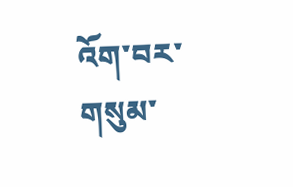འོག་བར་གསུམ་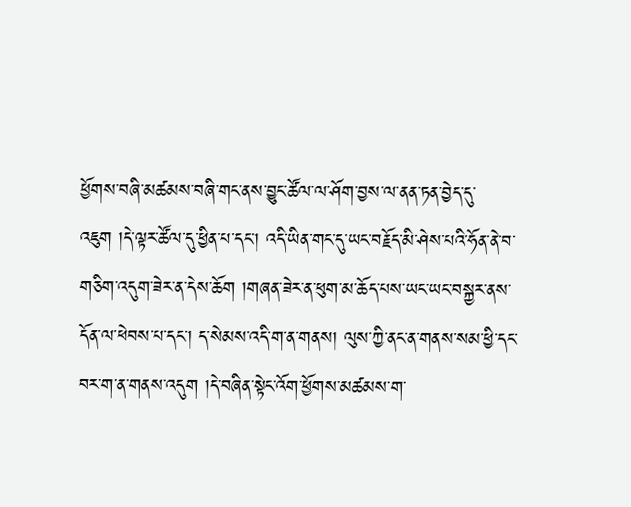ཕྱོགས་བཞི་མཚམས་བཞི་གང་ནས་བྱུང་ཚོལ་ལ་ཤོག་བྱས་ལ་ནན་ཏན་བྱེད་དུ་འཇུག །དེ་ལྟར་ཚོལ་དུ་ཕྱིན་པ་དང་། འདི་ཡིན་གང་དུ་ཡང་བརྗོད་མི་ཤེས་པའི་ཧོན་ནེ་བ་གཅིག་འདུག་ཟེར་ན་དེས་ཆོག །གཞན་ཟེར་ན་ཕུག་མ་ཆོད་པས་ཡང་ཡང་བསྐྱར་ནས་དོན་ལ་ཕེབས་པ་དང་། ད་སེམས་འདི་ག་ན་གནས། ལུས་ཀྱི་ནང་ན་གནས་སམ་ཕྱི་དང་བར་ག་ན་གནས་འདུག །དེ་བཞིན་སྟེང་འོག་ཕྱོགས་མཚམས་ག་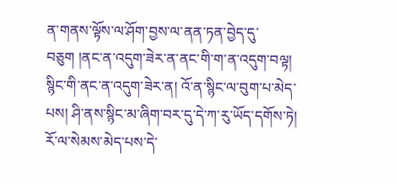ན་གནས་ལྟོས་ལ་ཤོག་བྱས་ལ་ནན་ཏན་བྱེད་དུ་བཅུག །ནང་ན་འདུག་ཟེར་ན་ནང་གི་ག་ན་འདུག་བལྟ། སྙིང་གི་ནང་ན་འདུག་ཟེར་ན། འོ་ན་སྙིང་ལ་བུག་པ་མེད་པས། ཤི་ནས་སྙིང་མ་ཞིག་བར་དུ་དེ་ཀ་རུ་ཡོད་དགོས་ཏེ། རོ་ལ་སེམས་མེད་པས་དེ་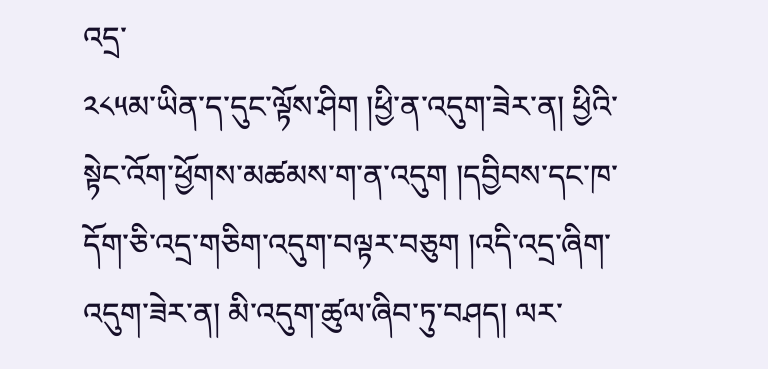འདྲ་
༢༨༥མ་ཡིན་ད་དུང་ལྟོས་ཤིག །ཕྱི་ན་འདུག་ཟེར་ན། ཕྱིའི་སྟེང་འོག་ཕྱོགས་མཚམས་ག་ན་འདུག །དབྱིབས་དང་ཁ་དོག་ཅི་འདྲ་གཅིག་འདུག་བལྟར་བཅུག །འདི་འདྲ་ཞིག་འདུག་ཟེར་ན། མི་འདུག་ཚུལ་ཞིབ་ཏུ་བཤད། ལར་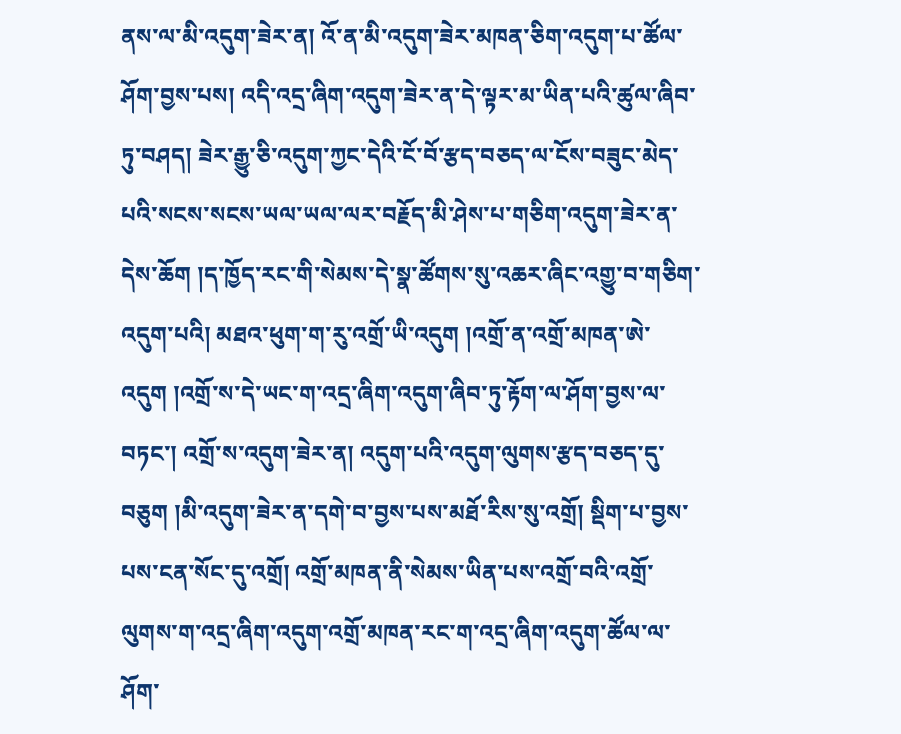ནས་ལ་མི་འདུག་ཟེར་ན། འོ་ན་མི་འདུག་ཟེར་མཁན་ཅིག་འདུག་པ་ཚོལ་ཤོག་བྱས་པས། འདི་འདྲ་ཞིག་འདུག་ཟེར་ན་དེ་ལྟར་མ་ཡིན་པའི་ཚུལ་ཞིབ་ཏུ་བཤད། ཟེར་རྒྱུ་ཅི་འདུག་ཀྱང་དེའི་ངོ་བོ་རྩད་བཅད་ལ་ངོས་བཟུང་མེད་པའི་སངས་སངས་ཡལ་ཡལ་ལར་བརྗོད་མི་ཤེས་པ་གཅིག་འདུག་ཟེར་ན་དེས་ཆོག །ད་ཁྱོད་རང་གི་སེམས་དེ་སྣ་ཚོགས་སུ་འཆར་ཞིང་འགྱུ་བ་གཅིག་འདུག་པའི། མཐའ་ཕུག་ག་རུ་འགྲོ་ཡི་འདུག །འགྲོ་ན་འགྲོ་མཁན་ཨེ་འདུག །འགྲོ་ས་དེ་ཡང་ག་འདྲ་ཞིག་འདུག་ཞིབ་ཏུ་རྟོག་ལ་ཤོག་བྱས་ལ་བཏང་། འགྲོ་ས་འདུག་ཟེར་ན། འདུག་པའི་འདུག་ལུགས་རྩད་བཅད་དུ་བཅུག །མི་འདུག་ཟེར་ན་དགེ་བ་བྱས་པས་མཐོ་རིས་སུ་འགྲོ། སྡིག་པ་བྱས་པས་ངན་སོང་དུ་འགྲོ། འགྲོ་མཁན་ནི་སེམས་ཡིན་པས་འགྲོ་བའི་འགྲོ་ལུགས་ག་འདྲ་ཞིག་འདུག་འགྲོ་མཁན་རང་ག་འདྲ་ཞིག་འདུག་ཚོལ་ལ་ཤོག་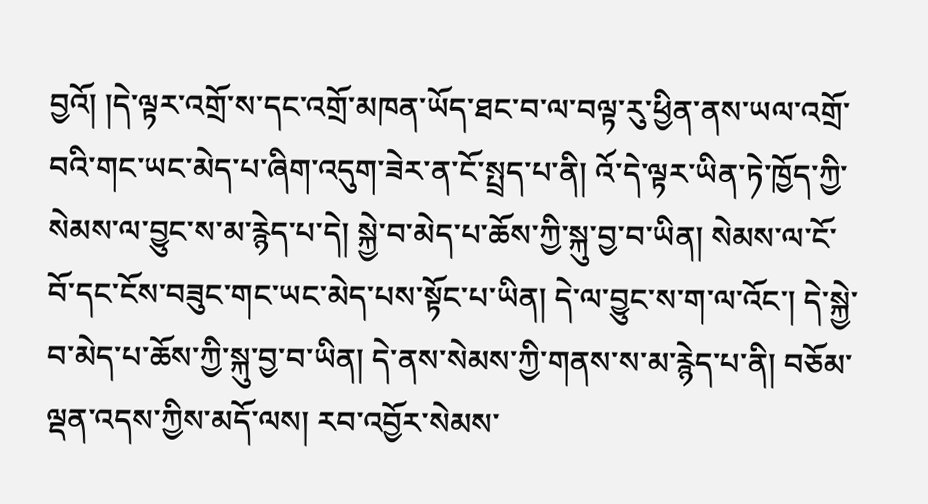བྱའོ། །དེ་ལྟར་འགྲོ་ས་དང་འགྲོ་མཁན་ཡོད་ཐང་བ་ལ་བལྟ་རུ་ཕྱིན་ནས་ཡལ་འགྲོ་བའི་གང་ཡང་མེད་པ་ཞིག་འདུག་ཟེར་ན་ངོ་སྤྲད་པ་ནི། འོ་དེ་ལྟར་ཡིན་ཏེ་ཁྱོད་ཀྱི་སེམས་ལ་བྱུང་ས་མ་རྙེད་པ་དེ། སྐྱེ་བ་མེད་པ་ཆོས་ཀྱི་སྐུ་བྱ་བ་ཡིན། སེམས་ལ་ངོ་བོ་དང་ངོས་བཟུང་གང་ཡང་མེད་པས་སྟོང་པ་ཡིན། དེ་ལ་བྱུང་ས་ག་ལ་འོང་། དེ་སྐྱེ་བ་མེད་པ་ཆོས་ཀྱི་སྐུ་བྱ་བ་ཡིན། དེ་ནས་སེམས་ཀྱི་གནས་ས་མ་རྙེད་པ་ནི། བཅོམ་ལྡན་འདས་ཀྱིས་མདོ་ལས། རབ་འབྱོར་སེམས་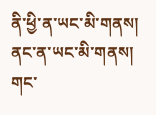ནི་ཕྱི་ན་ཡང་མི་གནས། ནང་ན་ཡང་མི་གནས། གང་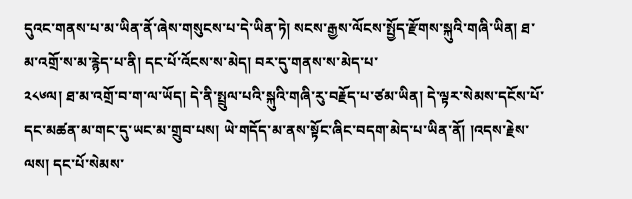དུའང་གནས་པ་མ་ཡིན་ནོ་ཞེས་གསུངས་པ་དེ་ཡིན་ཏེ། སངས་རྒྱས་ལོངས་སྤྱོད་རྫོགས་སྐུའི་གཞི་ཡིན། ཐ་མ་འགྲོ་ས་མ་རྙེད་པ་ནི། དང་པོ་འོངས་ས་མེད། བར་དུ་གནས་ས་མེད་པ་
༢༨༦ལ། ཐ་མ་འགྲོ་བ་ག་ལ་ཡོད། དེ་ནི་སྤྲུལ་པའི་སྐུའི་གཞི་རུ་བརྗོད་པ་ཙམ་ཡིན། དེ་ལྟར་སེམས་དངོས་པོ་དང་མཚན་མ་གང་དུ་ཡང་མ་གྲུབ་པས། ཡེ་གདོད་མ་ནས་སྟོང་ཞིང་བདག་མེད་པ་ཡིན་ནོ། །འདས་རྗེས་ལས། དང་པོ་སེམས་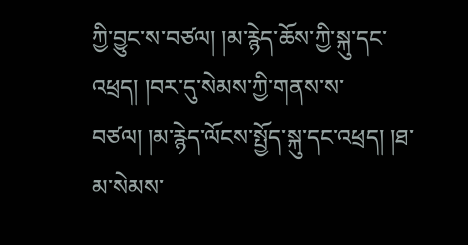ཀྱི་བྱུང་ས་བཙལ། །མ་རྙེད་ཆོས་ཀྱི་སྐུ་དང་འཕྲད། །བར་དུ་སེམས་ཀྱི་གནས་ས་བཙལ། །མ་རྙེད་ལོངས་སྤྱོད་སྐུ་དང་འཕྲད། །ཐ་མ་སེམས་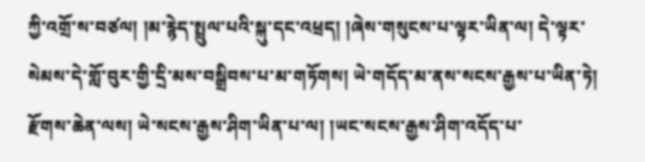ཀྱི་འགྲོ་ས་བཙལ། །མ་རྙེད་སྤྲུལ་པའི་སྐུ་དང་འཕྲད། །ཞེས་གསུངས་པ་ལྟར་ཡིན་ལ། དེ་ལྟར་སེམས་དེ་གློ་བུར་གྱི་དྲི་མས་བསྒྲིབས་པ་མ་གཏོགས། ཡེ་གདོད་མ་ནས་སངས་རྒྱས་པ་ཡིན་ཏེ། རྫོགས་ཆེན་ལས། ཡེ་སངས་རྒྱས་ཤིག་ཡིན་པ་ལ། །ཡང་སངས་རྒྱས་ཤིག་འདོད་པ་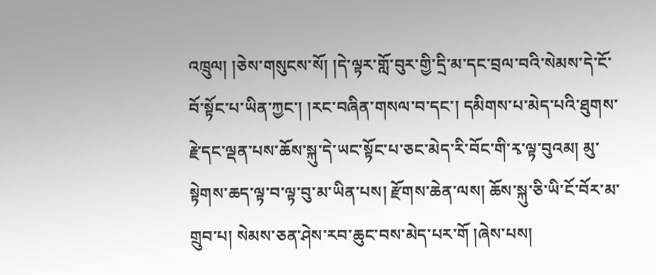འཁྲུལ། །ཅེས་གསུངས་སོ། །དེ་ལྟར་གློ་བུར་གྱི་དྲི་མ་དང་བྲལ་བའི་སེམས་དེ་ངོ་བོ་སྟོང་པ་ཡིན་ཀྱང་། །རང་བཞིན་གསལ་བ་དང་། དམིགས་པ་མེད་པའི་ཐུགས་རྗེ་དང་ལྡན་པས་ཆོས་སྐུ་དེ་ཡང་སྟོང་པ་ཅང་མེད་རི་བོང་གི་རྭ་ལྟ་བུའམ། མུ་སྟེགས་ཆད་ལྟ་བ་ལྟ་བུ་མ་ཡིན་པས། རྫོགས་ཆེན་ལས། ཆོས་སྐུ་ཅི་ཡི་ངོ་བོར་མ་གྲུབ་པ། སེམས་ཅན་ཤེས་རབ་ཆུང་བས་མེད་པར་གོ །ཞེས་པས།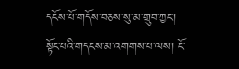དངོས་པོ་གདོས་བཅས་སུ་མ་གྲུབ་ཀྱང་། སྟོང་པའི་གདངས་མ་འགགས་པ་ལས། ངོ་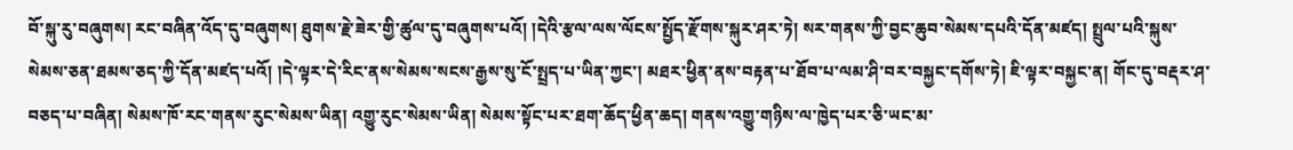བོ་སྐུ་རུ་བཞུགས། རང་བཞིན་འོད་དུ་བཞུགས། ཐུགས་རྗེ་ཟེར་གྱི་ཚུལ་དུ་བཞུགས་པའོ། །དེའི་རྩལ་ལས་ལོངས་སྤྱོད་རྫོགས་སྐུར་ཤར་ཏེ། སར་གནས་ཀྱི་བྱང་ཆུབ་སེམས་དཔའི་དོན་མཛད། སྤྲུལ་པའི་སྐུས་སེམས་ཅན་ཐམས་ཅད་ཀྱི་དོན་མཛད་པའོ། །དེ་ལྟར་དེ་རིང་ནས་སེམས་སངས་རྒྱས་སུ་ངོ་སྤྲད་པ་ཡིན་ཀྱང་། མཐར་ཕྱིན་ནས་བརྟན་པ་ཐོབ་པ་ལམ་ཤི་བར་བསྐྱང་དགོས་ཏེ། ཇི་ལྟར་བསྐྱང་ན། གོང་དུ་བརྡར་ཤ་བཅད་པ་བཞིན། སེམས་ཁོ་རང་གནས་རུང་སེམས་ཡིན། འགྱུ་རུང་སེམས་ཡིན། སེམས་སྟོང་པར་ཐག་ཆོད་ཕྱིན་ཆད། གནས་འགྱུ་གཉིས་ལ་ཁྱེད་པར་ཅི་ཡང་མ་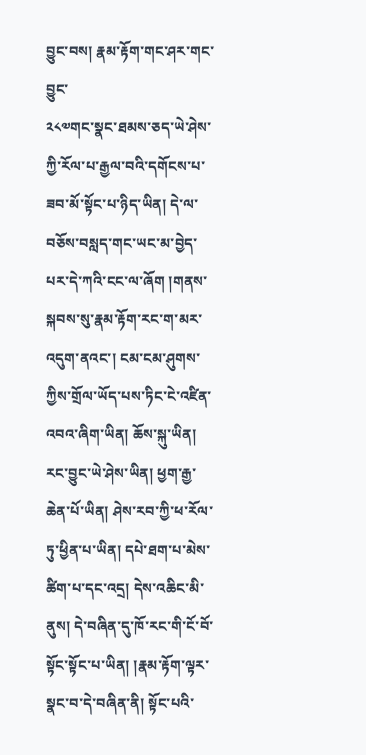བྱུང་བས། རྣམ་རྟོག་གང་ཤར་གང་བྱུང་
༢༨༧གང་སྣང་ཐམས་ཅད་ཡེ་ཤེས་ཀྱི་རོལ་པ་རྒྱལ་བའི་དགོངས་པ་ཟབ་མོ་སྟོང་པ་ཉིད་ཡིན། དེ་ལ་བཅོས་བསླད་གང་ཡང་མ་བྱེད་པར་དེ་ཀའི་ངང་ལ་ཞོག །གནས་སྐབས་སུ་རྣམ་རྟོག་རང་ག་མར་འདུག་ནའང་། ངམ་ངམ་ཤུགས་ཀྱིས་གྲོལ་ཡོད་པས་ཏིང་ངེ་འཛིན་འབའ་ཞིག་ཡིན། ཆོས་སྐུ་ཡིན། རང་བྱུང་ཡེ་ཤེས་ཡིན། ཕྱག་རྒྱ་ཆེན་པོ་ཡིན། ཤེས་རབ་ཀྱི་ཕ་རོལ་ཏུ་ཕྱིན་པ་ཡིན། དཔེ་ཐག་པ་མེས་ཚིག་པ་དང་འདྲ། དེས་འཆིང་མི་ནུས། དེ་བཞིན་དུ་ཁོ་རང་གི་ངོ་བོ་སྟོང་སྟོང་པ་ཡིན། །རྣམ་རྟོག་ལྟར་སྣང་བ་དེ་བཞིན་ནི། སྟོང་པའི་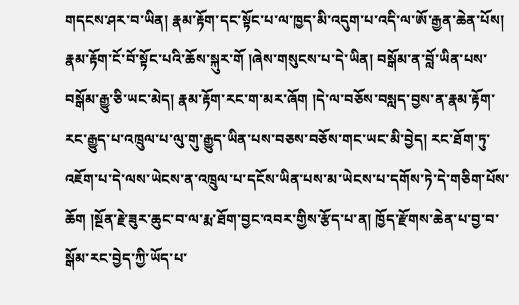གདངས་ཤར་བ་ཡིན། རྣམ་རྟོག་དང་སྟོང་པ་ལ་ཁྱད་མི་འདུག་པ་འདི་ལ་ཨོ་རྒྱན་ཆེན་པོས། རྣམ་རྟོག་ངོ་བོ་སྟོང་པའི་ཆོས་སྐུར་གོ །ཞེས་གསུངས་པ་དེ་ཡིན། བསྒོམ་ན་བློ་ཡིན་པས་བསྒོམ་རྒྱུ་ཅི་ཡང་མེད། རྣམ་རྟོག་རང་ག་མར་ཞོག །དེ་ལ་བཅོས་བསླད་བྱས་ན་རྣམ་རྟོག་རང་རྒྱུད་པ་འཁྲུལ་པ་ལུ་གུ་རྒྱུད་ཡིན་པས་བཅས་བཅོས་གང་ཡང་མི་བྱེད། རང་ཐོག་ཏུ་འཇོག་པ་དེ་ལས་ཡེངས་ན་འཁྲུལ་པ་དངོས་ཡིན་པས་མ་ཡེངས་པ་དགོས་ཏེ་དེ་གཅིག་པོས་ཆོག །སྔོན་རྗེ་ཟུར་ཆུང་བ་ལ་རྨ་ཐོག་བྱང་འབར་གྱིས་རྩོད་པ་ན། ཁྱོད་རྫོགས་ཆེན་པ་བྱ་བ་སྒོམ་རང་བྱེད་ཀྱི་ཡོད་པ་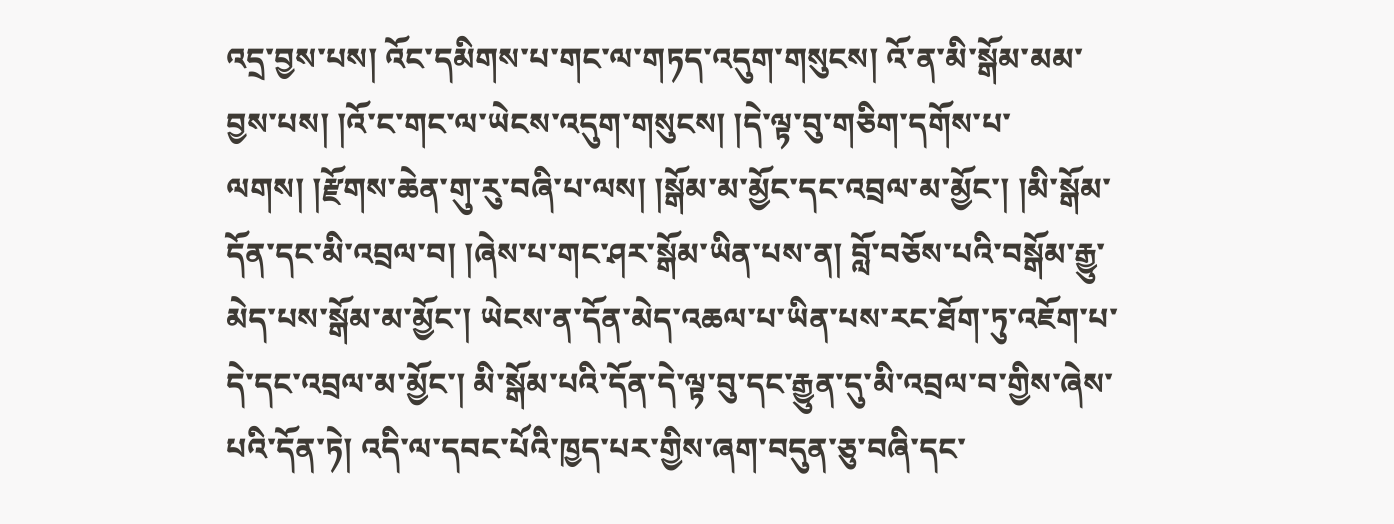འདྲ་བྱས་པས། འོང་དམིགས་པ་གང་ལ་གཏད་འདུག་གསུངས། འོ་ན་མི་སྒོམ་མམ་བྱས་པས། །འོ་ང་གང་ལ་ཡེངས་འདུག་གསུངས། །དེ་ལྟ་བུ་གཅིག་དགོས་པ་ལགས། །རྫོགས་ཆེན་གུ་རུ་བཞི་པ་ལས། །སྒོམ་མ་མྱོང་དང་འབྲལ་མ་མྱོང་། །མི་སྒོམ་དོན་དང་མི་འབྲལ་བ། །ཞེས་པ་གང་ཤར་སྒོམ་ཡིན་པས་ན། བློ་བཅོས་པའི་བསྒོམ་རྒྱུ་མེད་པས་སྒོམ་མ་མྱོང་། ཡེངས་ན་དོན་མེད་འཆལ་པ་ཡིན་པས་རང་ཐོག་ཏུ་འཇོག་པ་དེ་དང་འབྲལ་མ་མྱོང་། མི་སྒོམ་པའི་དོན་དེ་ལྟ་བུ་དང་རྒྱུན་དུ་མི་འབྲལ་བ་གྱིས་ཞེས་པའི་དོན་ཏེ། འདི་ལ་དབང་པོའི་ཁྱད་པར་གྱིས་ཞག་བདུན་ཅུ་བཞི་དང་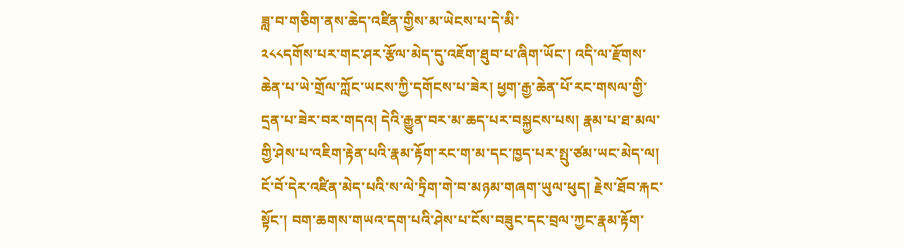ཟླ་བ་གཅིག་ནས་ཆེད་འཛིན་གྱིས་མ་ཡེངས་པ་དེ་མི་
༢༨༨དགོས་པར་གང་ཤར་རྩོལ་མེད་དུ་འཇོག་ཐུབ་པ་ཞིག་ཡོང་། འདི་ལ་རྫོགས་ཆེན་པ་ཡེ་གྲོལ་ཀློང་ཡངས་ཀྱི་དགོངས་པ་ཟེར། ཕྱག་རྒྱ་ཆེན་པོ་རང་གསལ་གྱི་དྲན་པ་ཟེར་བར་གདའ། དེའི་རྒྱུན་བར་མ་ཆད་པར་བསྐྱངས་པས། རྣམ་པ་ཐ་མལ་གྱི་ཤེས་པ་འཇིག་རྟེན་པའི་རྣམ་རྟོག་རང་ག་མ་དང་ཁྱད་པར་སྤུ་ཙམ་ཡང་མེད་ལ། ངོ་བོ་དེར་འཛིན་མེད་པའི་ས་ལེ་ཏྲིག་གེ་བ་མཉམ་གཞག་ཡུལ་ཕུད། རྗེས་ཐོབ་རྐང་སྟོང་། བག་ཆགས་གཡའ་དག་པའི་ཤེས་པ་ངོས་བཟུང་དང་བྲལ་ཀྱང་རྣམ་རྟོག་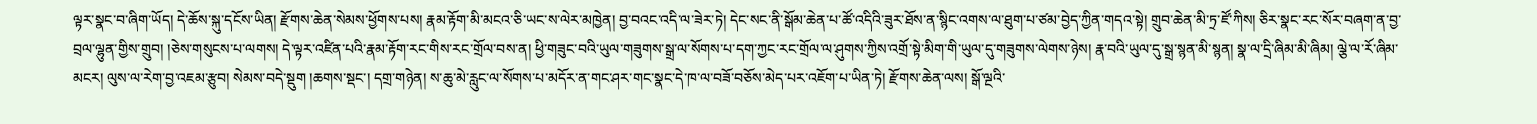ལྟར་སྣང་བ་ཞིག་ཡོད། དེ་ཆོས་སྐུ་དངོས་ཡིན། རྫོགས་ཆེན་སེམས་ཕྱོགས་པས། རྣམ་རྟོག་མི་མངའ་ཅི་ཡང་ས་ལེར་མཁྱེན། བྱ་བའང་འདི་ལ་ཟེར་ཏེ། དེང་སང་ནི་སྒོམ་ཆེན་པ་ཚོ་འདིའི་ཟུར་ཐོས་ན་སྙིང་འགས་ལ་ཐུག་པ་ཙམ་བྱེད་ཀྱིན་གདའ་སྟེ། གྲུབ་ཆེན་མི་ཏྲ་ཛོ་ཀིས། ཅིར་སྣང་རང་སོར་བཞག་ན་བྱ་བྲལ་ལྷུན་གྱིས་གྲུབ། །ཅེས་གསུངས་པ་ལགས། དེ་ལྟར་འཛིན་པའི་རྣམ་རྟོག་རང་གིས་རང་གྲོལ་བས་ན། ཕྱི་གཟུང་བའི་ཡུལ་གཟུགས་སྒྲ་ལ་སོགས་པ་དག་ཀྱང་རང་གྲོལ་ལ་ཤུགས་ཀྱིས་འགྲོ་སྟེ་མིག་གི་ཡུལ་དུ་གཟུགས་ལེགས་ཉེས། རྣ་བའི་ཡུལ་དུ་སྒྲ་སྙན་མི་སྙན། སྣ་ལ་དྲི་ཞིམ་མི་ཞིམ། ལྕེ་ལ་རོ་ཞིམ་མངར། ལུས་ལ་རེག་བྱ་འཇམ་རྩུབ། སེམས་བདེ་སྡུག །ཆགས་སྡང་། དགྲ་གཉེན། ས་ཆུ་མེ་རླུང་ལ་སོགས་པ་མདོར་ན་གང་ཤར་གང་སྣང་དེ་ཁ་ལ་བཟོ་བཅོས་མེད་པར་འཇོག་པ་ཡིན་ཏེ། རྫོགས་ཆེན་ལས། སྒོ་ལྔའི་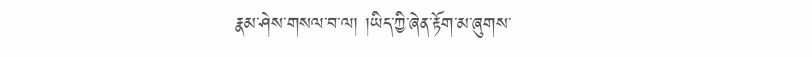རྣམ་ཤེས་གསལ་བ་ལ། །ཡིད་ཀྱི་ཞེན་རྟོག་མ་ཞུགས་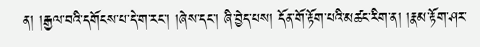ན། །རྒྱལ་བའི་དགོངས་པ་དེ་ག་རང་། །ཞེས་དང་། ཞི་བྱེད་པས། དོན་གོ་རྟོག་པའི་མཚང་རིག་ན། །རྣམ་རྟོག་ཤར་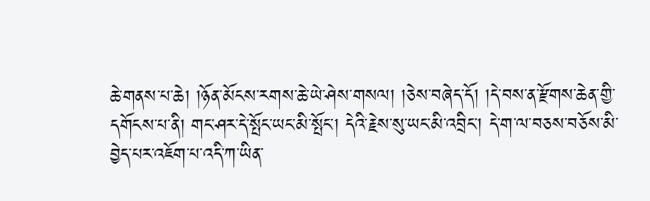ཆེ་གནས་པ་ཆེ། །ཉོན་མོངས་རགས་ཆེ་ཡེ་ཤེས་གསལ། །ཅེས་བཞེད་དོ། །དེ་བས་ན་རྫོགས་ཆེན་གྱི་དགོངས་པ་ནི། གང་ཤར་དེ་སྤོང་ཡང་མི་སྤོང་། དེའི་རྗེས་སུ་ཡང་མི་འབྲིང་། དེ་ག་ལ་བཅས་བཅོས་མི་བྱེད་པར་འཇོག་པ་འདི་ཀ་ཡིན་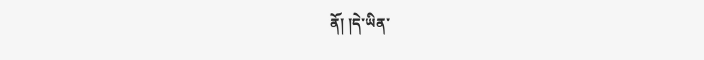ནོ། །དེ་ཡིན་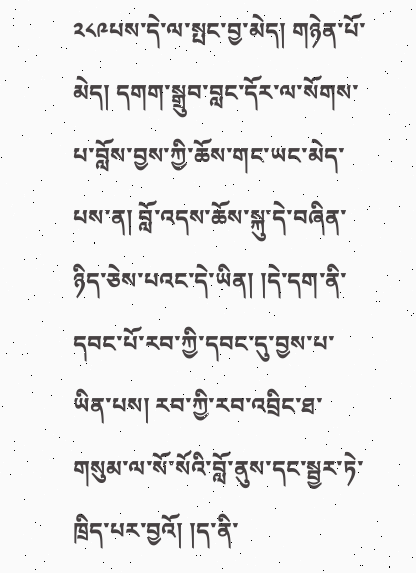༢༨༩པས་དེ་ལ་སྤང་བྱ་མེད། གཉེན་པོ་མེད། དགག་སྒྲུབ་བླང་དོར་ལ་སོགས་པ་བློས་བྱས་ཀྱི་ཆོས་གང་ཡང་མེད་པས་ན། བློ་འདས་ཆོས་སྐུ་དེ་བཞིན་ཉིད་ཅེས་པའང་དེ་ཡིན། །དེ་དག་ནི་དབང་པོ་རབ་ཀྱི་དབང་དུ་བྱས་པ་ཡིན་པས། རབ་ཀྱི་རབ་འབྲིང་ཐ་གསུམ་ལ་སོ་སོའི་བློ་ནུས་དང་སྦྱར་ཏེ་ཁྲིད་པར་བྱའོ། །ད་ནི་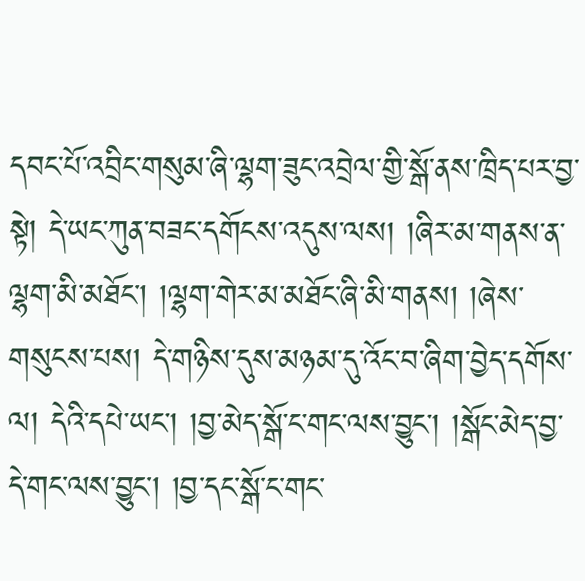དབང་པོ་འབྲིང་གསུམ་ཞི་ལྷག་ཟུང་འབྲེལ་གྱི་སྒོ་ནས་ཁྲིད་པར་བྱ་སྟེ། དེ་ཡང་ཀུན་བཟང་དགོངས་འདུས་ལས། །ཞིར་མ་གནས་ན་ལྷག་མི་མཐོང་། །ལྷག་གེར་མ་མཐོང་ཞི་མི་གནས། །ཞེས་གསུངས་པས། དེ་གཉིས་དུས་མཉམ་དུ་འོང་བ་ཞིག་བྱེད་དགོས་ལ། དེའི་དཔེ་ཡང་། །བྱ་མེད་སྒོ་ང་གང་ལས་བྱུང་། །སྒོང་མེད་བྱ་དེ་གང་ལས་བྱུང་། །བྱ་དང་སྒོ་ང་གང་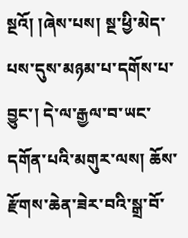སྔའོ། །ཞེས་པས། སྔ་ཕྱི་མེད་པས་དུས་མཉམ་པ་དགོས་པ་བྱུང་། དེ་ལ་རྒྱལ་བ་ཡང་དགོན་པའི་མགུར་ལས། ཆོས་རྫོགས་ཆེན་ཟེར་བའི་སྒྲ་བོ་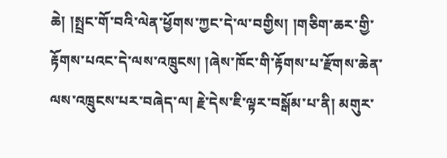ཆེ། །སྤྲང་གོ་བའི་ལེན་ཕྱོགས་ཀྱང་དེ་ལ་བགྱིས། །གཅིག་ཆར་གྱི་རྟོགས་པའང་དེ་ལས་འཁྲུངས། །ཞེས་ཁོང་གི་རྟོགས་པ་རྫོགས་ཆེན་ལས་འཁྲུངས་པར་བཞེད་ལ། རྗེ་དེས་ཇི་ལྟར་བསྒོམ་པ་ནི། མགུར་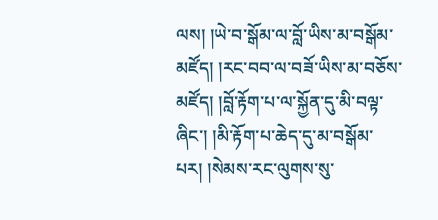ལས། །ཡེ་བ་སྒོམ་ལ་བློ་ཡིས་མ་བསྒོམ་མཛོད། །རང་བབ་ལ་བཟོ་ཡིས་མ་བཅོས་མཛོད། །བློ་རྟོག་པ་ལ་སྐྱོན་དུ་མི་བལྟ་ཞིང་། །མི་རྟོག་པ་ཆེད་དུ་མ་བསྒོམ་པར། །སེམས་རང་ལུགས་སུ་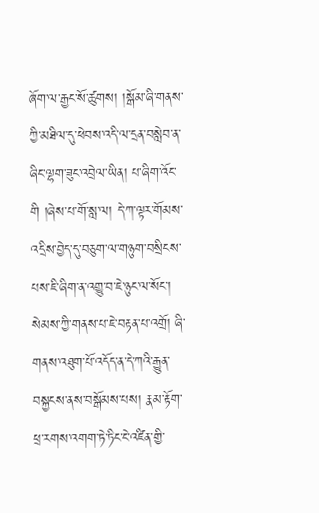ཞོག་ལ་རྒྱང་སོ་ཚུགས། །སྒོམ་ཞི་གནས་ཀྱི་མཐིལ་དུ་ཕེབས་འདི་ལ་དྲན་བསླེབ་ན་ཞིང་ལྷག་ཟུང་འབྲེལ་ཡིན། པ་ཞིག་འོང་གི །ཞེས་པ་གོ་སླ་ལ། དེ་ཀ་ལྟར་གོམས་འདྲིས་བྱེད་དུ་བཅུག་ལ་གཉུག་བསྲིངས་པས་ཇི་ཞིག་ན་འགྱུ་བ་ཇེ་ཉུང་ལ་སོང་། སེམས་ཀྱི་གནས་པ་ཇེ་བརྟན་པ་འགྲོ། ཞི་གནས་འཐུག་པོ་འདོད་ན་དེ་ཀའི་རྒྱུན་བསྐྱངས་ནས་བསྒོམས་པས། རྣམ་རྟོག་ཕྲ་རགས་འགག་ཏེ་ཏིང་ངེ་འཛིན་གྱི་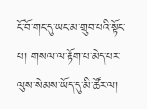ངོ་བོ་གང་དུ་ཡང་མ་གྲུབ་པའི་སྟོང་པ། གསལ་ལ་རྟོག་པ་མེད་པར་ལུས་སེམས་ཡོད་དུ་མི་ཚོར་ལ།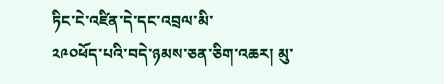ཏིང་ངེ་འཛིན་དེ་དང་འབྲལ་མི་
༢༩༠ཕོད་པའི་བདེ་ཉམས་ཅན་ཅིག་འཆར། མུ་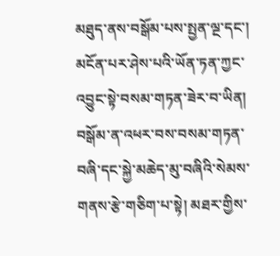མཐུད་ནས་བསྒོམ་པས་སྤྱན་ལྔ་དང་། མངོན་པར་ཤེས་པའི་ཡོན་ཏན་ཀྱང་འབྱུང་སྟེ་བསམ་གཏན་ཟེར་བ་ཡིན། བསྒོམ་ན་འཕར་བས་བསམ་གཏན་བཞི་དང་སྐྱེ་མཆེད་མུ་བཞིའི་སེམས་གནས་རྩེ་གཅིག་པ་སྟེ། མཐར་གྱིས་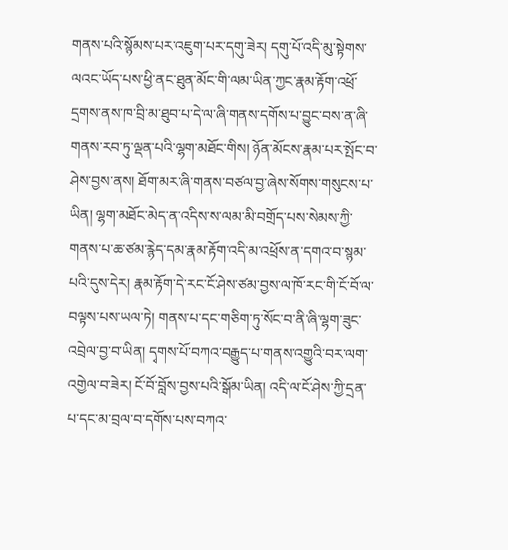གནས་པའི་སྙོམས་པར་འཇུག་པར་དགུ་ཟེར། དགུ་པོ་འདི་མུ་སྟེགས་ལའང་ཡོད་པས་ཕྱི་ནང་ཐུན་མོང་གི་ལམ་ཡིན་ཀྱང་རྣམ་རྟོག་འཕྲོ་དྲགས་ནས་ཁ་བྲི་མ་ཐུབ་པ་དེ་ལ་ཞི་གནས་དགོས་པ་བྱུང་བས་ན་ཞི་གནས་རབ་ཏུ་ལྡན་པའི་ལྷག་མཐོང་གིས། ཉོན་མོངས་རྣམ་པར་སྤོང་བ་ཤེས་བྱས་ནས། ཐོག་མར་ཞི་གནས་བཙལ་བྱ་ཞེས་སོགས་གསུངས་པ་ཡིན། ལྷག་མཐོང་མེད་ན་འདིས་ས་ལམ་མི་བགྲོད་པས་སེམས་ཀྱི་གནས་པ་ཆ་ཙམ་རྙེད་དམ་རྣམ་རྟོག་འདི་མ་འཕྲོས་ན་དགའ་བ་སྙམ་པའི་དུས་དེར། རྣམ་རྟོག་དེ་རང་ངོ་ཤེས་ཙམ་བྱས་ལ་ཁོ་རང་གི་ངོ་བོ་ལ་བལྟས་པས་ཡལ་ཏེ། གནས་པ་དང་གཅིག་ཏུ་སོང་བ་ནི་ཞི་ལྷག་ཟུང་འབྲེལ་བྱ་བ་ཡིན། དྭགས་པོ་བཀའ་བརྒྱུད་པ་གནས་འགྱུའི་བར་ལག་འགྱེལ་བ་ཟེར། ངོ་བོ་བློས་བྱས་པའི་སྒོམ་ཡིན། འདི་ལ་ངོ་ཤེས་ཀྱི་དྲན་པ་དང་མ་བྲལ་བ་དགོས་པས་བཀའ་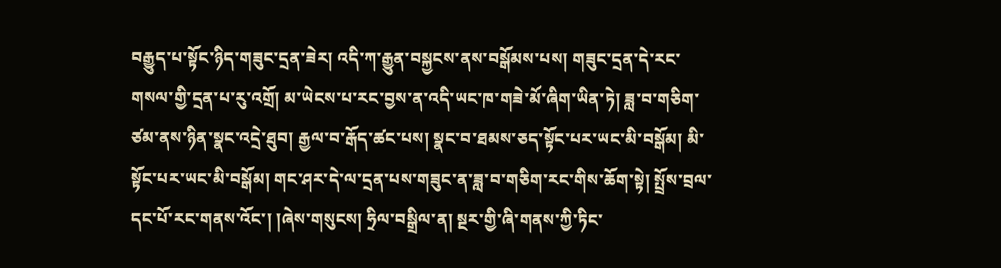བརྒྱུད་པ་སྟོང་ཉིད་གཟུང་དྲན་ཟེར། འདི་ཀ་རྒྱུན་བསྐྱངས་ནས་བསྒོམས་པས། གཟུང་དྲན་དེ་རང་གསལ་གྱི་དྲན་པ་རུ་འགྲོ། མ་ཡེངས་པ་རང་བྱས་ན་འདི་ཡང་ཁ་གཟེ་མོ་ཞིག་ཡིན་ཏེ། ཟླ་བ་གཅིག་ཙམ་ནས་ཉིན་སྣང་འདྲེ་ཐུབ། རྒྱལ་བ་རྒོད་ཚང་པས། སྣང་བ་ཐམས་ཅད་སྟོང་པར་ཡང་མི་བསྒོམ། མི་སྟོང་པར་ཡང་མི་བསྒོམ། གང་ཤར་དེ་ལ་དྲན་པས་གཟུང་ན་ཟླ་བ་གཅིག་རང་གིས་ཆོག་སྟེ། སྤྲོས་བྲལ་དང་པོ་རང་གནས་འོང་། །ཞེས་གསུངས། ཧྲིལ་བསྒྲིལ་ན། སྔར་གྱི་ཞི་གནས་ཀྱི་ཏིང་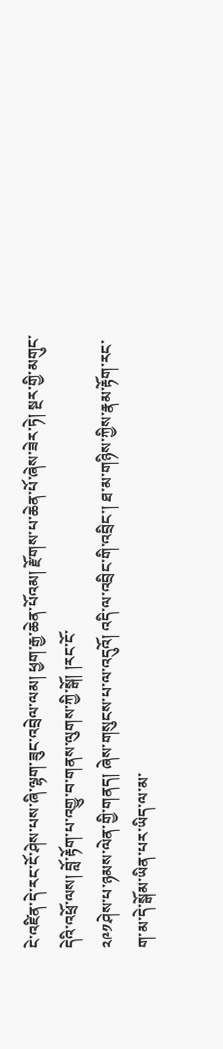ངེ་འཛིན་དེ་རང་ངོ་ཤེས་པས་ཞི་ལྷག་ཟུང་འབྲེལ་ལམ། ཕྱག་རྒྱ་ཆེན་པོའམ། རྫོགས་པ་ཆེན་པོ་ཞེས་ཟེར་ཏེ། སྔར་གྱི་མགུང་དེའི་འཕྲོ་ལས། བློ་རྟོག་པ་འགྱུ་བ་གནས་ལུགས་ཀྱི་སྒོ། །རང་ངོ་
༢༩༡ཤེས་པ་ཉམས་ལེན་གྱི་གནད། ཞེས་གསུངས་པ་ལ་འདུའོ། འདི་ལ་འབྲིང་གི་འབྲིང་། ཐ་མ་གཉིས་ཀྱིས་རྣམ་རྟོག་རང་ག་མ་དེ་སྒོམ་ཡིན་པར་ཡིད་ལ་མ་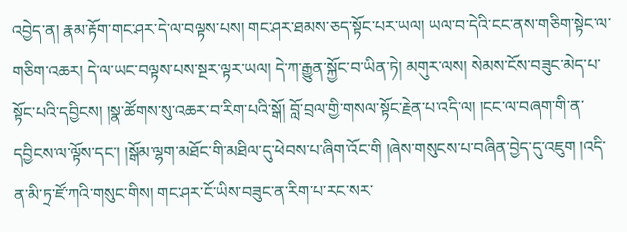འབྱེད་ན། རྣམ་རྟོག་གང་ཤར་དེ་ལ་བལྟས་པས། གང་ཤར་ཐམས་ཅད་སྟོང་པར་ཡལ། ཡལ་བ་དེའི་ངང་ནས་གཅིག་སྟེང་ལ་གཅིག་འཆར། དེ་ལ་ཡང་བལྟས་པས་སྔར་ལྟར་ཡལ། དེ་ཀ་རྒྱུན་སྐྱོང་བ་ཡིན་ཏེ། མགུར་ལས། སེམས་ངོས་བཟུང་མེད་པ་སྟོང་པའི་དབྱིངས། །སྣ་ཚོགས་སུ་འཆར་བ་རིག་པའི་སྒོ། བློ་བྲལ་གྱི་གསལ་སྟོང་རྗེན་པ་འདི་ལ། །ངང་ལ་བཞག་གི་ན་དབྱིངས་ལ་ལྟོས་དང་། །སྒོམ་ལྷག་མཐོང་གི་མཐིལ་དུ་ཕེབས་པ་ཞིག་འོང་གི །ཞེས་གསུངས་པ་བཞིན་བྱེད་དུ་འཇུག །འདི་ན་མི་ཏྲ་ཛོ་ཀའི་གསུང་གིས། གང་ཤར་ངོ་ཡིས་བཟུང་ན་རིག་པ་རང་སར་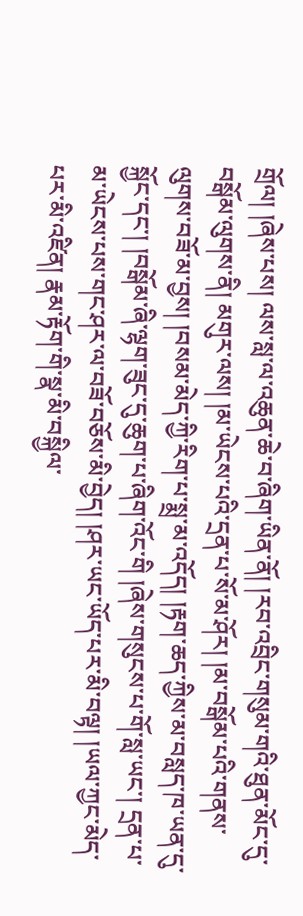གྲོལ། །ཞེས་པས། ལས་སླ་ལ་འཆུན་ཆེ་བ་ཞིག་ཡིན་ནོ། །རབ་འབྲིང་གསུམ་གའི་ཐུན་མོང་དུ་བསྒོམ་ལུགས་ནི། མགུར་ལས། །མ་ཡེངས་པའི་དྲན་པ་སོ་མ་ཤོར། །མ་བསྒོམ་པའི་གནས་ལུགས་བཟོ་མ་བྱས། །བསམ་མེད་ཀྱི་རིག་པ་སྨྲ་མ་འདོད། །རྟག་ཆད་ཀྱིས་མ་བསླད་ཁ་ཡན་དུ་སྐྱོང་དང་། །བསྒོམ་ཞི་ལྷག་ཟུང་དུ་ཆུག་པ་ཞིག་འོང་གི །ཞེས་གསུངས་པ་གོ་སླ་ཡང་། དྲན་པ་མ་ཡེངས་པས་གང་ཤར་ལ་བཟོ་བཅོས་མི་བྱེད། །ཤར་ཡང་ཡོད་པར་མི་བལྟ། །ཡལ་ཀྱང་མེད་པར་མི་འཛིན། རྣམ་རྟོག་གི་སྣ་མི་བསྐྱིལ་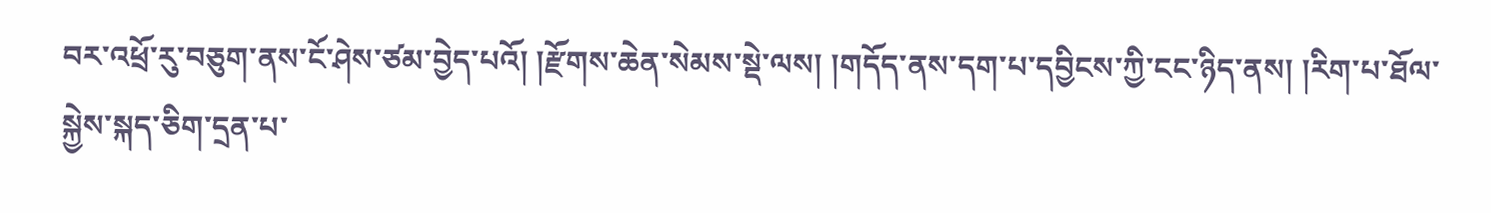བར་འཕྲོ་རུ་བཅུག་ནས་ངོ་ཤེས་ཙམ་བྱེད་པའོ། །རྫོགས་ཆེན་སེམས་སྡེ་ལས། །གདོད་ནས་དག་པ་དབྱིངས་ཀྱི་ངང་ཉིད་ནས། །རིག་པ་ཐོལ་སྐྱེས་སྐད་ཅིག་དྲན་པ་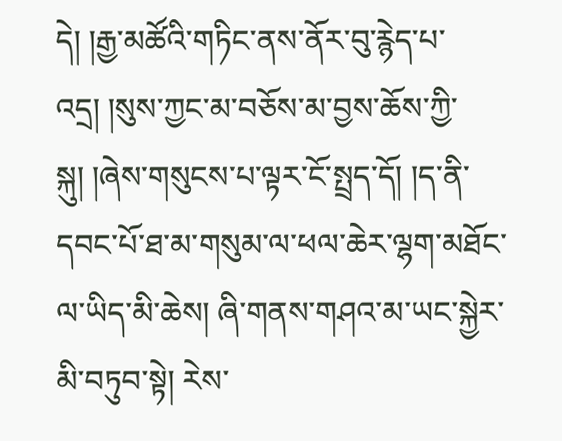དེ། །རྒྱ་མཚོའི་གཏིང་ནས་ནོར་བུ་རྙེད་པ་འདྲ། །སུས་ཀྱང་མ་བཅོས་མ་བྱས་ཆོས་ཀྱི་སྐུ། །ཞེས་གསུངས་པ་ལྟར་ངོ་སྤྲད་དོ། །ད་ནི་དབང་པོ་ཐ་མ་གསུམ་ལ་ཕལ་ཆེར་ལྷག་མཐོང་ལ་ཡིད་མི་ཆེས། ཞི་གནས་གཤའ་མ་ཡང་སྐྱེར་མི་བཏུབ་སྟེ། རེས་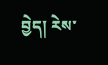བྱེད། རེས་